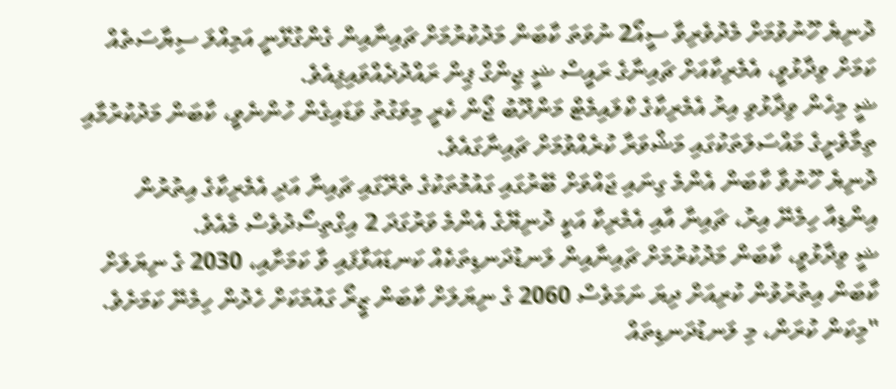ދުނިޔެ ހޫނުވުމަށް މެދުވެރިވާ ސީއޯ2 ނުވަތަ ކާބަން މަދުކުރުމަށް ޗައިނާއިން ގެންގުޅޭނީ އަމިއްލަ ސިޔާސަތެއް ކަމަށް ވިދާޅުވީ، އެމެރިކާއަށް ޗައިނާގެ ރައީސް ޝީ ޖިންގް ޕިން ރައްދުދެއްވައިފިއެވެ.
ޝީ މިހެން ވިދާޅުވި އިރު އެމެރިކާގެ ކްލައިމެޓް މަންދޫބު ޖޯން ކެރީ މިވަގުތު ވަޑައިގެން ހުންނެވީ، ކާބަން މަދުކުރުމާއި ތިމާވެށީގެ މައްސަލަތަކުގައި މަޝްވަރާ ކުރެއްވުމަށް ޗައިނާގައެވެ.
ދުނިޔެ ހޫނުވާ ކާބަން އެންމެ ގިނައި ޖައްވަށް ބޭރުގައި ގައުމުތަކުގެ ތެރޭގައި ޗައިނާ އަދި އެމެރިކާގެ އިތުރުން އިންޑިއާ ހިމެނޭ އިރު، ޗައިނާ އާއި އެމެރިކާ އަކީ ދުނިޔޭގެ އެންމެ ވަރުގަދަ 2 އިގްތިސޯދުވެސް މެއެވެ.
ޝީ ވިދާޅުވީ، ކާބަން މަދުކުރުމަށް ޗައިނާއިން ލަނޑުދަނޑިތަކެއް ކަނޑައަޅާފައި ވާ ކަމަށާއި، 2030 ގެ ނިޔަލަށް ކާބަން އިތުރުވުން ކުރިއަށް ދިޔަ ނަމަވެސް 2060 ގެ ނިޔަލަށް ކާބަން ޒީރޯ ގައުމަކަށް ހެދުން ހިމެނޭ ކަމަށެވެ.
"މިކަން ކުރަން، މި ލަނޑުދަނޑިތައް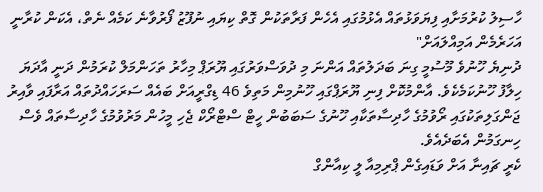ހާސިލު ކުރުމަށާއި ފިޔަވަޅުތައް އެޅުމުގައި އެހެން ފަރާތަކުން ގޮތް ކިޔައި ނުފޫޒު ފޯރުވާނެ ކަމެއް ނެތް، އެކަން ކުރާނީ އަހަރެމެން އަމިއްލައަށް"
ދުނިޔެ ހޫނުވެ މޫސުމީ ގިނަ ބަދަލުތައް އަންނަ މި ދުވަސްވަރުގައި ޔޫރަޕް މިހާރު ތަހަންމަލް ކުރަމުން ދަނީ އާދަޔަ ހިލާފު ހޫނުކަމެކެވެ. އާންމުކޮށް ފިނި ޔޫރަޕްގައި ހޫނުމިން މަތިވެ 46 ޑިގްރީއަށް ބައެއް ސަރަހައްދުތައް އަރާފައި ވާއިރު ޖަންގަލިތަކުގައި ރޯވުމުގެ ހާދިސާތަކާއި ހޫނުގެ ސަބަބުން ހީޓް ސްޓްރޯކް ޖެހި މީހުން މަރުވުމުގެ ހާދިސާތައް ވެސް ހިނގަމުން އެބަދެއެވެ.
ކެރީ ޗައިނާ އަށް ވަޑައިގެން ޕްރިމިއާ ލީ ކިއާންގް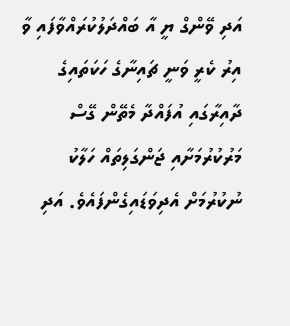އަދި ވޭންގް ޔީ އާ ބައްދަލުކުރައްވާފައި ވާ އިރު ކެރީ ވަނީ ޗައިނާގެ ހަކަތައިގެ ދާއިރާގައި އުފައްދާ މެތޭން ގޭސް މަރުކުރުމަށާއި ޖަންގަލިތައް ހަލާކު ނުކުރުމަށް އެދިވަޑައިގެންފައެވެ. އަދި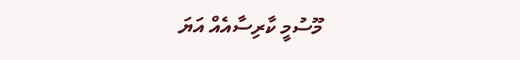މޫސުމީ ކާރިސާއެއް އަޔަ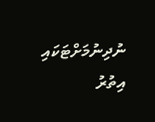ނުދިނުމަށްޓަކައި އިތުރު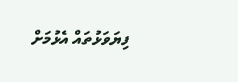ފިޔަވަޅުތައް އެޅުމަށް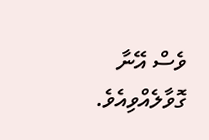ވެސް އޭނާ ގޮވާލެއްވިއެވެ.